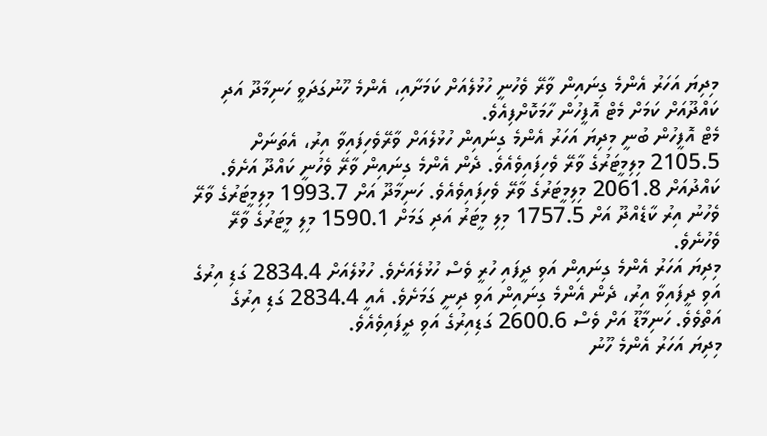މިދިޔަ އަހަރު އެންމެ ގިނައިން ވާރޭ ވެހުނީ ހުޅުލެއަށް ކަމަށާއި، އެންމެ ހޫނުގަދަވީ ހަނިމާދޫ އަދި ކައްދޫއަށް ކަމަށް މެޓް އޮފީހުން ހާމަކޮށްފިއެވެ.
މެޓް އޮފީހުން ބުނީ މިދިޔަ އަހަރު އެންމެ ގިނައިން ހުޅުލެއަށް ވާރޭވެހިފައިވާ އިރު، އެތަނަށް 2105.5 މިލިމީޓަރުގެ ވާރޭ ވެހިފައިވެއެވެ. ދެން އެންމެ ގިނައިން ވާރޭ ވެހުނީ ކައްދޫ އަށެވެ. ކައްދުއަށް 2061.8 މިލިމީޓަރުގެ ވާރޭ ވެހިފައިވެއެވެ. ހަނިމާދޫ އަށް 1993.7 މިލިމީޓަރުގެ ވާރޭ ވެހުނު އިރު ކާޑެއްދޫ އަށް 1757.5 މިލި މީޓަރު އަދި ގަމަށް 1590.1 މިލި މީޓަރުގެ ވާރޭ ވެހުނެވެ.
މިދިޔަ އަހަރު އެންމެ ގިނައިން އަވި ދީފައި ހުރީ ވެސް ހުޅުލެއަށެވެ. ހުޅުލެއަށް 2834.4 ގަޑި އިރުގެ އަވި ދީފައިވާ އިރު، ދެން އެންމެ ގިނައިން އަވި ދިނީ ގަމަށެވެ. އެއީ 2834.4 ގަޑި އިރުގެ އަތްވެވެ. ހަނިމާޑޫ އަށް ވެސް 2600.6 ގަޑިއިރުގެ އަވި ދީފައިވެއެވެ.
މިދިޔަ އަހަރު އެންމެ ހޫނު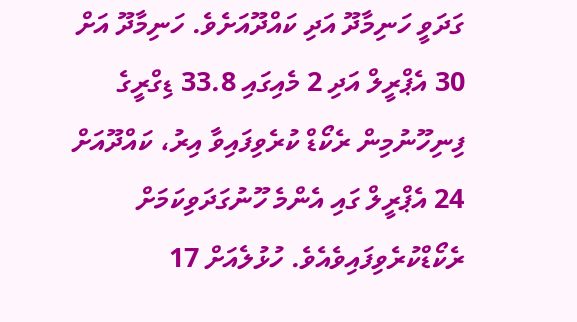ގަދަވީ ހަނިމާދޫ އަދި ކައްދޫއަށެވެ. ހަނިމާދޫ އަށް 30 އެޕްރީލް އަދި 2 މެއިގައި 33.8 ޑިގްރީގެ ފިނިހޫނުމިން ރެކޯޑް ކުރެވިފައިވާ އިރު، ކައްދޫއަށް 24 އެޕްރީލް ގައި އެންމެ ހޫނުގަދަވިކަމަށް ރެކޯޑްކުރެވިފައިވެއެވެ. ހުޅުލެއަށް 17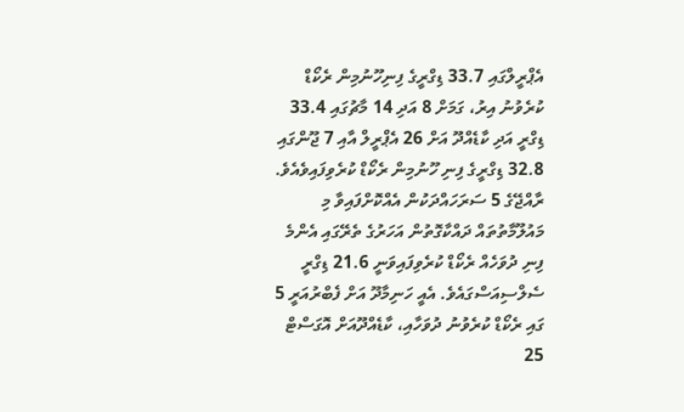އެޕްރީލްގައި 33.7 ޑިގްރީގެ ފިނިހޫނުމިން ރެކޯޑް ކުރެވުނު އިރު، ގަމަށް 8 އަދި 14 މާޗުގައި 33.4 ޑިގްރީ އަދި ކާޑެއްދޫ އަށް 26 އެޕްރީލް އާއި 7 ޖޫންގައި 32.8 ޑިގްރީގެ ފިނި ހޫނުމިން ރެކޯޑް ކުރެވިފައިވެއެވެ.
ރާއްޖޭގެ 5 ސަރަހައްދަކުން އެއްކޮށްފައިވާ މި މައުލޫމާތުތައް ދައްކާގޮތުން އަހަރުގެ ތެރޭގައި އެންމެ ފިނި ދުވަހެއް ރެކޯޑް ކުރެވިފައިވަނީ 21.6 ޑިގްރީ ސެލްސިއަސްގައެވެ. އެއީ ހަނިމާދޫ އަށް ފެބްރުއަރީ 5 ގައި ރެކޯޑް ކުރެވުނު ދުވަހާއި، ކާޑެއްދޫއަށް އޮގަސްޓް 25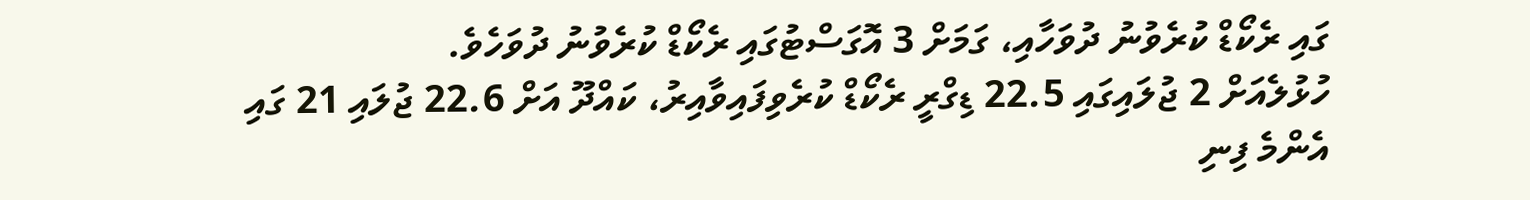ގައި ރެކޯޑް ކުރެވުނު ދުވަހާއި، ގަމަށް 3 އޮގަސްޓުގައި ރެކޯޑް ކުރެވުނު ދުވަހެވެ.
ހުޅުލެއަށް 2 ޖުލައިގައި 22.5 ޑިގްރީ ރެކޯޑް ކުރެވިފައިވާއިރު، ކައްދޫ އަށް 22.6 ޖުލައި 21 ގައި އެންމެ ފިނި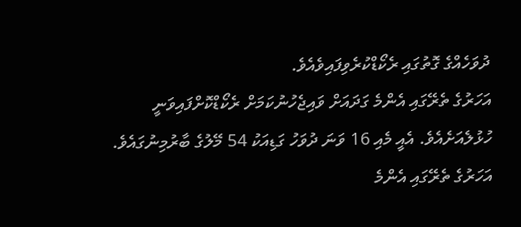ދުވަހެއްގެ ގޮތުގައި ރެކޯޑްކުރެވިފައިވެއެވެ.
އަހަރުގެ ތެރޭގައި އެންމެ ގަދައަށް ވައިޖެހުނުކަމަށް ރެކޯޑްކޮށްފައިވަނީ ހުޅުލެއަށެއެވެ. އެއީ މެއި 16 ވަނަ ދުވަހު ގަޑިއަކު 54 މޭލުގެ ބާރުމިނުގައެވެ. އަހަރުގެ ތެރޭގައި އެންމެ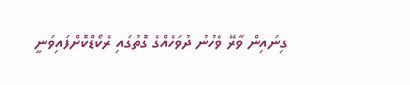ގިނައިން ވާރޭ ވެހުނު ދުވަހެއްގެ ގޮތުގައި ރެކޯޑްކޮށްފައިވަނީ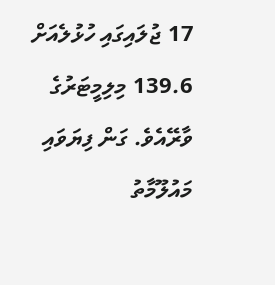17 ޖުލައިގައި ހުޅުލެއަށް 139.6 މިލިމީޓަރުގެ ވާރޭއެވެ. ގަން ފިޔަވައި މައުލޫމާތު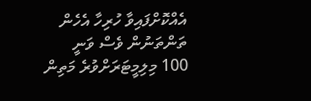އެއްކޮށްފައިވާ ހުރިހާ އެހެން ތަންތަނުން ވެސް ވަނީ 100 މިލިމީޓަރަށްވުރެ މަތިން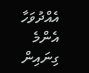އެއްދުވަހާ އެންމެ ގިނައިން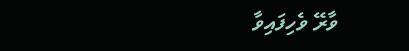ވާރޭ ވެހިފައިވާ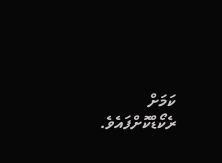ކަމަށް ރެކޯޑްކޮށްފައެވެ.